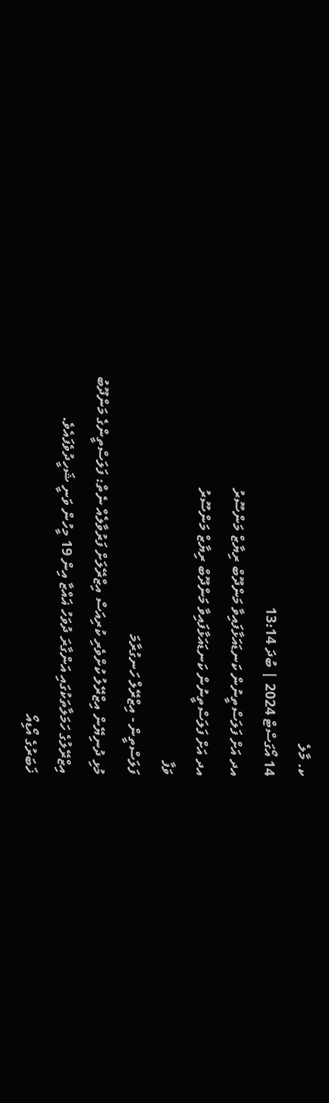ކ. މާލެ
14 އޯގަސްޓް 2024 | ބުދަ 13:14
އދ އަށް ފަލަސްތީނުން ކަނޑައަޅާފައިވާ މަންދޫބް ރިޔާޒް މަންސޫރު
އދ އަށް ފަލަސްތީނުން ކަނޑައަޅާފައިވާ މަންދޫބް ރިޔާޒް މަންސޫރު
ވަފާ
ފަލަސްތީން - އިޒްރޭލް ހަނގުރާމަ
މުޅި ދުނިޔޭން އިޒްރޭލު ކުށްވެރި ކުރިއަސް އިޒްރޭލަށް ފަރުވާލެއް ނެތް: ފަލަސްތީންގެ މަންދޫބު
އިޒްރޭލުގެ ހަމަލާތަކުގައި އަންގާރަ ދުވަހު ޣައްޒާ އިން 19 މީހުން ވަނީ ޝަހީދުވެފައެވެ.
ޚަބަރުގެ އޯޑިއޯ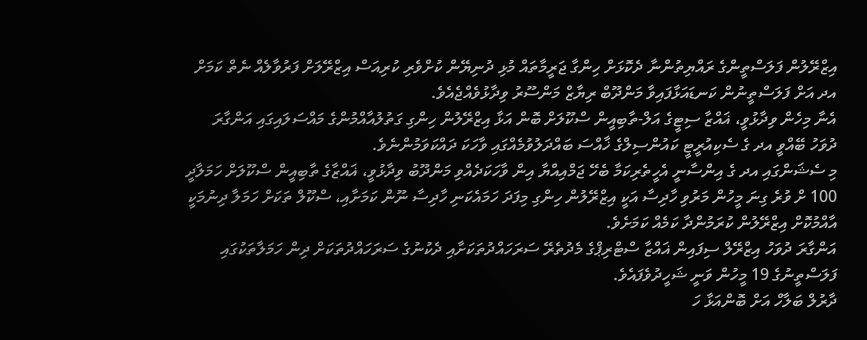އިޒްރޭލުން ފަލަސްތީންގެ ރައްޔިތުންނާ ދެކޮޅަށް ހިންގާ ޖަރީމާތައް މުޅި ދުނިޔޭން ކުށްވެރި ކުރިއަސް އިޒްރޭލަށް ފަރުވާލެއް ނެތް ކަމަށް އދ އަށް ފަލަސްތީނުން ކަނޑައަޅާފައިވާ މަންދޫބް ރިޔާޒް މަންސޫރު ވިދާޅުވެއްޖެއެވެ.
އެނާ މިހެން ވިދާޅުވީ، ޣައްޒާ ސިޓީގެ އަލް-ތާބިއީން ސްކޫލަށް ބޮން އަޅާ އިޒްރޭލުން ހިންގި ގަތުލުއާއްމުންގެ މައްސަލައިގައި އަންގާރަ ދުވަހު ބޭއްވީ އދ ގެ ސެކިއުރީޓީ ކައުންސިލްގެ ޚާއްސަ ބައްދަލުވުމެއްގައި ވާހަކަ ދައްކަވަމުންނެވެ.
މި ސެޝަންގައި އދ ގެ އިންސާނީ އެހީތެރިކަމާ ބެހޭ ޖަމްއިއްޔާ އިން ވާހަކަދެއްވި މަންދޫބު ވިދާޅުވީ، ޣައްޒާގެ ތާބިއީން ސްކޫލަށް ހަމަލާދީ 100 ށް ވުރެ ގިނަ މީހުން މަރުވި ހާދިސާ އަކީ އިޒްރޭލުން ހިންގި މިފަދަ ހަމައެކަނި ހާދިސާ ނޫން ކަމަށާއި، ސްކޫލް ތަކަށް ހަމަލާ ދިނުމަކީ އާއްމުކޮށް އިޒްރޭލުން ކުރަމުންދާ ކަމެއް ކަމަށެވެ.
އަންގާރަ ދުވަހު އިޒްރޭލް ސިފައިން ޣައްޒާ ސްޓްރިޕްގެ މެދުތެރޭ ސަރަހައްދުތަކަށާއި ދެކުނުގެ ސަރަހައްދުތަކަށް ދިން ހަމަލާތަކުގައި ފަލަސްތީނުގެ 19 މީހުން ވަނީ ޝަހީދުވެފައެވެ.
ދާރުލް ބަލާހް އަށް ބޮންއަޅާ ހަ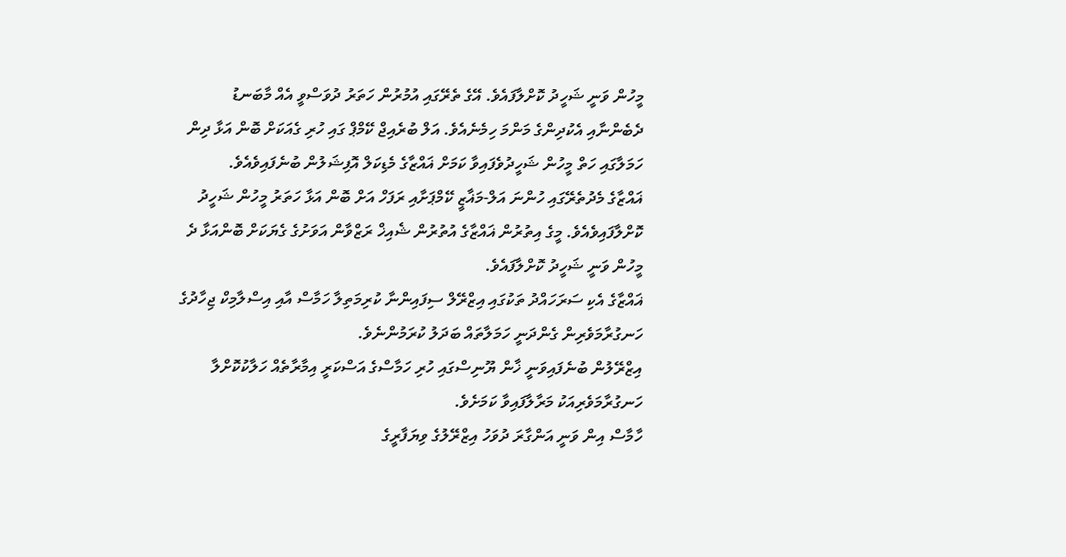މީހުން ވަނީ ޝަހީދު ކޮށްލާފައެވެ. އޭގެ ތެރޭގައި އުމުރުން ހަތަރު ދުވަސްވީ އެއް މާބަނޑު ދެބެންނާއި އެކުދިންގެ މަންމަ ހިމެނެއެވެ. އަލް ބުރެއިޖް ކޭމްޕް ގައި ހުރި ގެއަކަށް ބޮން އަޅާ ދިން ހަމަލާގައި ހަތް މީހުން ޝަހީދުވެފައިވާ ކަމަށް ޣައްޒާގެ މެޑިކަލް އޮފިޝަލުން ބުނެފައިވެއެވެ.
ޣައްޒާގެ މެދުތެރޭގައި ހުންނަ އަލް-މަޣާޒީ ކޭމްޕަށާއި ރަފަހް އަށް ބޮން އަޅާ ހަތަރު މީހުން ޝަހީދު ކޮށްލާފައިވެއެވެ. މީގެ އިތުރުން ޣައްޒާގެ އުތުރުން ޝެއިޚް ރަޒްވާން އަވަށުގެ ގެޔަކަށް ބޮންއަޅާ ދެ މީހުން ވަނީ ޝަހީދު ކޮށްލާފައެވެ.
ޣައްޒާގެ އެކި ސަރަހައްދު ތަކުގައި އިޒްރޭލް ސިފައިންނާ ކުރިމަތިލާ ހަމާސް އާއި އިސްލާމިކް ޖިހާދުގެ ހަނގުރާމަވެރިން ގެންދަނީ ހަމަލާތައް ބަދަލު ކުރަމުންނެވެ.
އިޒްރޭލުން ބުނެފައިވަނީ ޚާން ޔޫނިސްގައި ހުރި ހަމާސްގެ އަސްކަރީ އިމާރާތެއް ހަލާކުކޮށްލާ ހަނގުރާމަވެރިއަކު މަރާލާފައިވާ ކަމަށެވެ.
ހާމާސް އިން ވަނީ އަންގާރަ ދުވަހު އިޒްރޭލުގެ ވިޔަފާރީގެ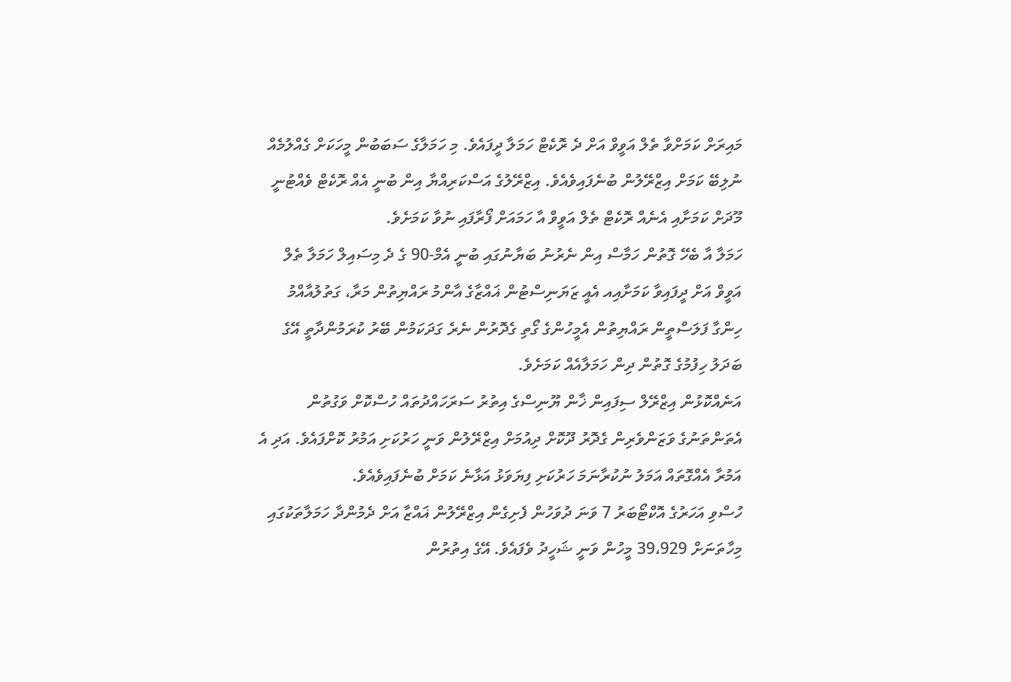މައިރަށް ކަމަށްވާ ތެލް އަވީވް އަށް ދެ ރޮކެޓް ހަމަލާ ދީފައެވެ. މި ހަމަލާގެ ސަބަބުން މީހަކަށް ގެއްލުމެއް ނުލިބޭ ކަމަށް އިޒްރޭލުން ބުނެފައިވެއެވެ. އިޒްރޭލުގެ އަސްކަރިއްޔާ އިން ބުނީ އެއް ރޮކެޓް ވެއްޓުނީ މޫދަށް ކަމަށާއި އެނެއް ރޮކެޓް ތެލް އަވީވް އާ ހަމައަށް ފޯރާފައި ނުވާ ކަމަށެވެ.
ހަމަލާ އާ ބެހޭ ގޮތުން ހަމާސް އިން ނެރުނު ބަޔާނުގައި ބުނީ އެމް-90 ގެ ދެ މިސައިލް ހަމަލާ ތެލް އަވީވް އަށް ދީފައިވާ ކަމަށާއިއ އެއީ ޒަޔަނިސްޓުން ޣައްޒާގެ އާންމު ރައްޔިތުން މަރާ، ގަތުލުއާއްމު ހިންގާ ފަލަސްތީން ރައްޔިތުން އެމީހުންގެ ގޯތި ގެދޮރުން ނެރެ ގަދަކަމުން ބޭރު ކުރަމުންދާތީ އޭގެ ބަދަލު ހިފުމުގެ ގޮތުން ދިން ހަމަލާއެއް ކަމަށެވެ.
އަނެއްކޮޅުން އިޒްރޭލް ސިފައިން ޚާން ޔޫނިސްގެ އިތުރު ސަރަހައްދުތައް ހުސްކޮށް ވަގުތުން އެތަންތަނުގެ ވަޒަންވެރިން ގެދޮރު ދޫކޮށް ދިއުމަށް އިޒްރޭލުން ވަނީ ހަރުކަށި އަމުރު ކޮށްފައެވެ. އަދި އެ އަމުރާ އެއްގޮތައް އަމަލު ނުކުރާނަމަ ހަރުކަށި ފިޔަވަޅު އަޅާނެ ކަމަށް ބުނެފައިވެއެވެ.
ހުސްވި އަހަރުގެ އޮކްޓޯބަރު 7 ވަނަ ދުވަހުން ފެށިގެން އިޒްރޭލުން ޣައްޒާ އަށް ދެމުންދާ ހަމަލާތަކުގައި މިހާތަނަށް 39،929 މީހުން ވަނީ ޝަހީދު ވެފައެވެ. އޭގެ އިތުރުން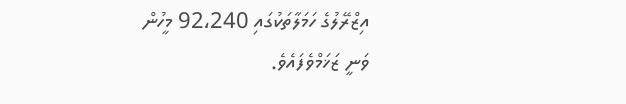އިޒްރޭލުގެ ހަމަލާތަކުގައި 92،240 މީހުން ވަނީ ޒަޚަމްވެފައެވެ.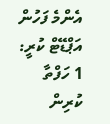އެންމެ ފަހުން އަޕްޑޭޓް ކުރީ: 1 ހަފްތާ ކުރިން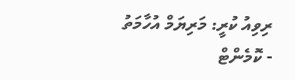ރިވިއު ކުރީ: މަރިޔަމް އުހާމަތު
- ކޮމެންޓް